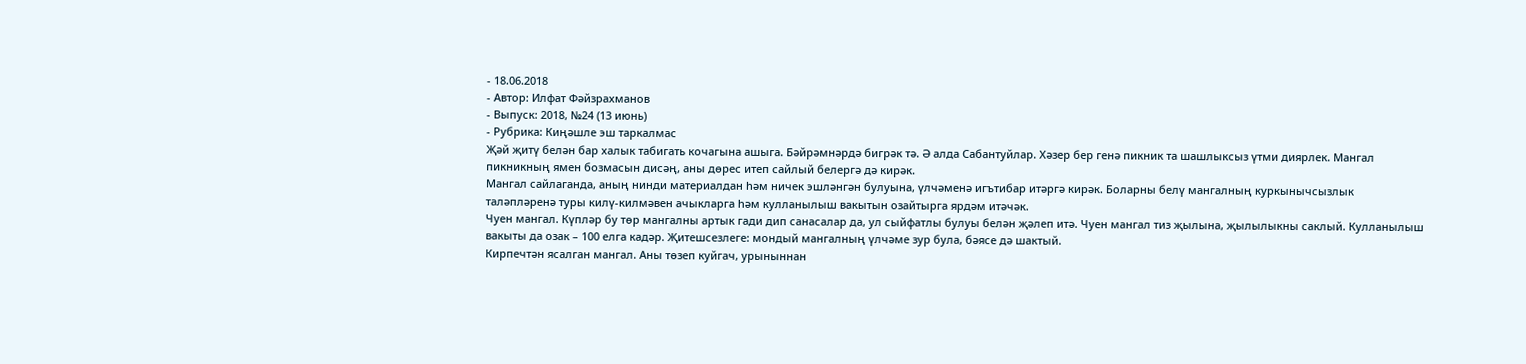- 18.06.2018
- Автор: Илфат Фәйзрахманов
- Выпуск: 2018, №24 (13 июнь)
- Рубрика: Киңәшле эш таркалмас
Җәй җитү белән бар халык табигать кочагына ашыга. Бәйрәмнәрдә бигрәк тә. Ә алда Сабантуйлар. Хәзер бер генә пикник та шашлыксыз үтми диярлек. Мангал пикникның ямен бозмасын дисәң, аны дөрес итеп сайлый белергә дә кирәк.
Мангал сайлаганда, аның нинди материалдан һәм ничек эшләнгән булуына, үлчәменә игътибар итәргә кирәк. Боларны белү мангалның куркынычсызлык таләпләренә туры килү-килмәвен ачыкларга һәм кулланылыш вакытын озайтырга ярдәм итәчәк.
Чуен мангал. Күпләр бу төр мангалны артык гади дип санасалар да, ул сыйфатлы булуы белән җәлеп итә. Чуен мангал тиз җылына, җылылыкны саклый. Кулланылыш вакыты да озак – 100 елга кадәр. Җитешсезлеге: мондый мангалның үлчәме зур була, бәясе дә шактый.
Кирпечтән ясалган мангал. Аны төзеп куйгач, урыныннан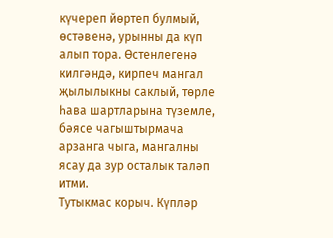күчереп йөртеп булмый, өстәвенә, урынны да күп алып тора. Өстенлегенә килгәндә, кирпеч мангал җылылыкны саклый, төрле һава шартларына түземле, бәясе чагыштырмача арзанга чыга, мангалны ясау да зур осталык таләп итми.
Тутыкмас корыч. Күпләр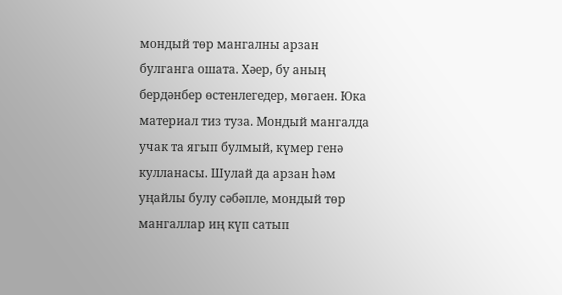мондый төр мангалны арзан булганга ошата. Хәер, бу аның бердәнбер өстенлегедер, мөгаен. Юка материал тиз туза. Мондый мангалда учак та ягып булмый, күмер генә кулланасы. Шулай да арзан һәм уңайлы булу сәбәпле, мондый төр мангаллар иң күп сатып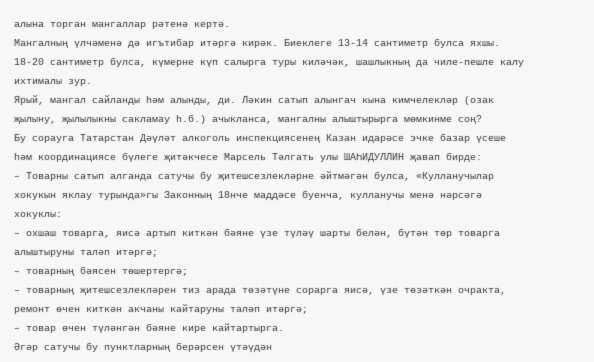алына торган мангаллар рәтенә кертә.
Мангалның үлчәменә дә игътибар итәргә кирәк. Биеклеге 13-14 сантиметр булса яхшы. 18-20 сантиметр булса, күмерне күп салырга туры киләчәк, шашлыкның да чиле-пешле калу ихтималы зур.
Ярый, мангал сайланды һәм алынды, ди. Ләкин сатып алынгач кына кимчелекләр (озак җылыну, җылылыкны сакламау һ.б.) ачыкланса, мангалны алыштырырга мөмкинме соң?
Бу сорауга Татарстан Дәүләт алкоголь инспекциясенең Казан идарәсе эчке базар үсеше һәм координациясе бүлеге җитәкчесе Марсель Тәлгать улы ШАҺИДУЛЛИН җавап бирде:
– Товарны сатып алганда сатучы бу җитешсезлекләрне әйтмәгән булса, «Кулланучылар хокукын яклау турында»гы Законның 18нче маддәсе буенча, кулланучы менә нәрсәгә хокуклы:
– охшаш товарга, яисә артып киткән бәяне үзе түләү шарты белән, бүтән төр товарга алыштыруны таләп итәргә;
– товарның бәясен төшертергә;
– товарның җитешсезлекләрен тиз арада төзәтүне сорарга яисә, үзе төзәткән очракта, ремонт өчен киткән акчаны кайтаруны таләп итәргә;
– товар өчен түләнгән бәяне кире кайтартырга.
Әгәр сатучы бу пунктларның берәрсен үтәүдән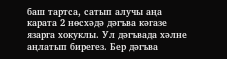баш тартса, сатып алучы аңа карата 2 нөсхәдә дәгъва кәгазе язарга хокуклы. Ул дәгъвада хәлне аңлатып бирегез. Бер дәгъва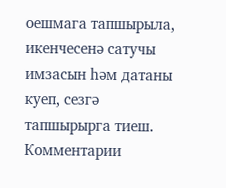оешмага тапшырыла, икенчесенә сатучы имзасын һәм датаны куеп, сезгә тапшырырга тиеш.
Комментарии